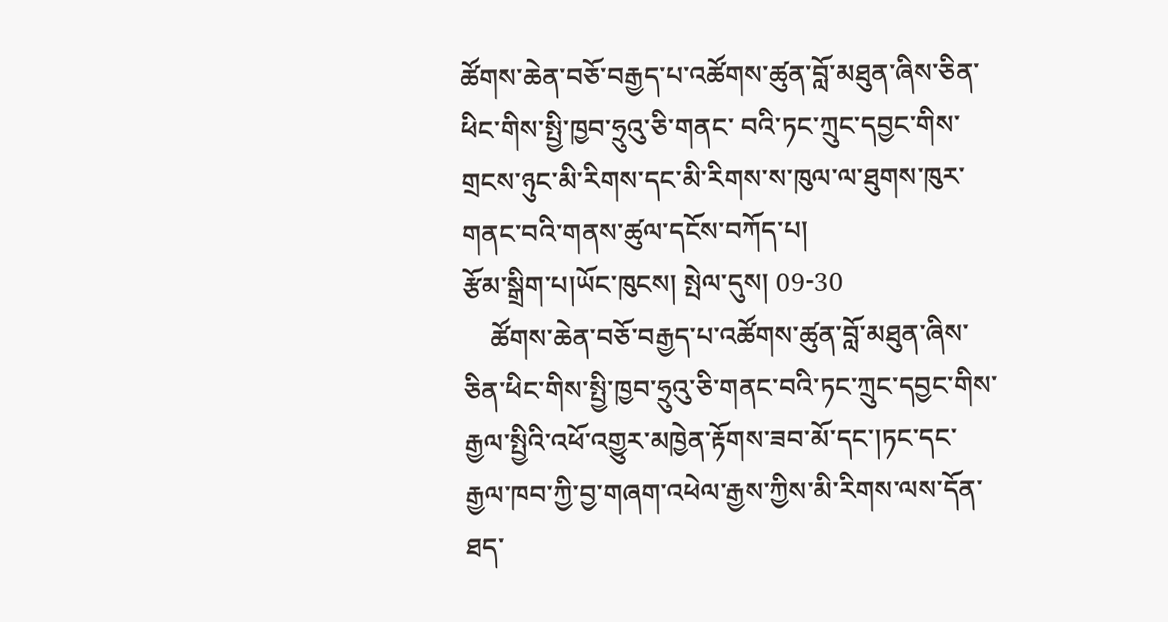ཚོགས་ཆེན་བཅོ་བརྒྱད་པ་འཚོགས་ཚུན་བློ་མཐུན་ཞིས་ཅིན་ཕིང་གིས་སྤྱི་ཁྱབ་ཧྲུའུ་ཅི་གནང་ བའི་ཏང་ཀྲུང་དབྱང་གིས་གྲངས་ཉུང་མི་རིགས་དང་མི་རིགས་ས་ཁུལ་ལ་ཐུགས་ཁུར་གནང་བའི་གནས་ཚུལ་དངོས་བཀོད་པ།
རྩོམ་སྒྲིག་པ།ཡོང་ཁུངས། སྤེལ་དུས། 09-30
    ཚོགས་ཆེན་བཅོ་བརྒྱད་པ་འཚོགས་ཚུན་བློ་མཐུན་ཞིས་ཅིན་ཕིང་གིས་སྤྱི་ཁྱབ་ཧྲུའུ་ཅི་གནང་བའི་ཏང་ཀྲུང་དབྱང་གིས་རྒྱལ་སྤྱིའི་འཕོ་འགྱུར་མཁྱེན་རྟོགས་ཟབ་མོ་དང་།ཏང་དང་རྒྱལ་ཁབ་ཀྱི་བྱ་གཞག་འཕེལ་རྒྱས་ཀྱིས་མི་རིགས་ལས་དོན་ཐད་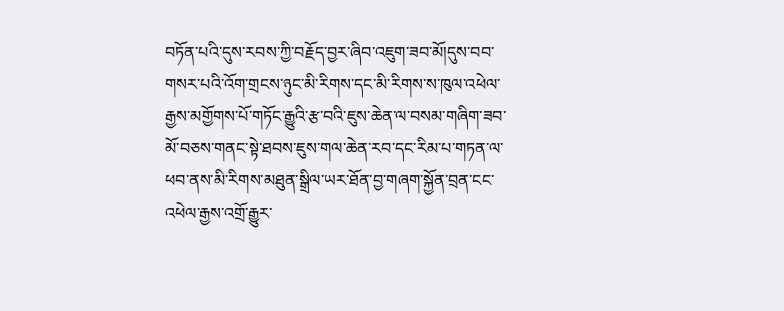བཏོན་པའི་དུས་རབས་ཀྱི་བརྗོད་བྱར་ཞིབ་འཇུག་ཟབ་མོ།དུས་བབ་གསར་པའི་འོག་གྲངས་ཉུང་མི་རིགས་དང་མི་རིགས་ས་ཁུལ་འཕེལ་རྒྱས་མགྱོགས་པོ་གཏོང་རྒྱུའི་རྩ་བའི་ཇུས་ཆེན་ལ་བསམ་གཞིག་ཟབ་མོ་བཅས་གནང་སྟེ་ཐབས་ཇུས་གལ་ཆེན་རབ་དང་རིམ་པ་གཏན་ལ་ཕབ་ནས་མི་རིགས་མཐུན་སྒྲིལ་ཡར་ཐོན་བྱ་གཞག་སྐྱོན་བྲན་ངང་འཕེལ་རྒྱས་འགྲོ་རྒྱུར་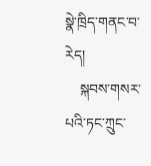སྣེ་ཁྲིད་གནང་བ་རེད།
    སྐབས་གསར་པའི་ཏང་ཀྲུང་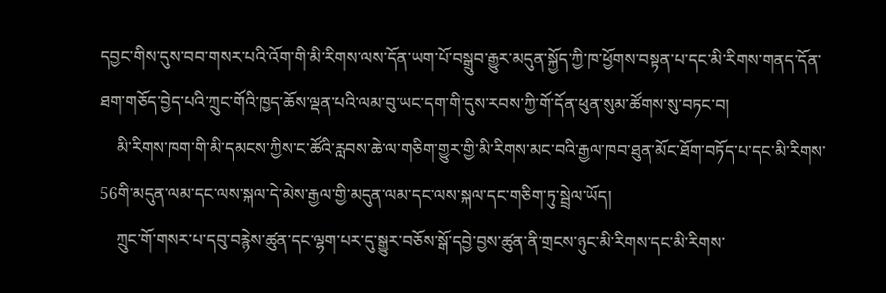དབྱང་གིས་དུས་བབ་གསར་པའི་འོག་གི་མི་རིགས་ལས་དོན་ཡག་པོ་བསྒྲུབ་རྒྱུར་མདུན་སྐྱོད་ཀྱི་ཁ་ཕྱོགས་བསྟན་པ་དང་མི་རིགས་གནད་དོན་ཐག་གཅོད་བྱེད་པའི་ཀྲུང་གོའི་ཁྱད་ཆོས་ལྡན་པའི་ལམ་བུ་ཡང་དག་གི་དུས་རབས་ཀྱི་གོ་དོན་ཕུན་སུམ་ཚོགས་སུ་བཏང་བ།
    མི་རིགས་ཁག་གི་མི་དམངས་ཀྱིས་ང་ཚོའི་རླབས་ཆེ་ལ་གཅིག་གྱུར་གྱི་མི་རིགས་མང་བའི་རྒྱལ་ཁབ་ཐུན་མོང་ཐོག་བཏོད་པ་དང་མི་རིགས་56གི་མདུན་ལམ་དང་ལས་སྐལ་དེ་མེས་རྒྱལ་གྱི་མདུན་ལམ་དང་ལས་སྐལ་དང་གཅིག་ཏུ་སྦྲེལ་ཡོད།
    ཀྲུང་གོ་གསར་པ་དབུ་བརྙེས་ཚུན་དང་ལྷག་པར་དུ་སྒྱུར་བཅོས་སྒོ་དབྱེ་བྱས་ཚུན་ནི་གྲངས་ཉུང་མི་རིགས་དང་མི་རིགས་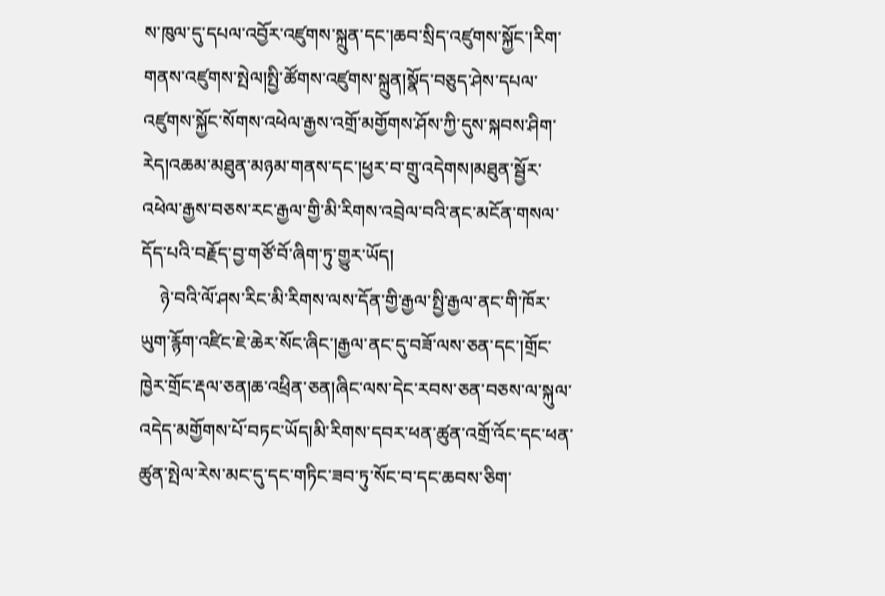ས་ཁུལ་དུ་དཔལ་འབྱོར་འཛུགས་སྐྲུན་དང་།ཆབ་སྲིད་འཛུགས་སྐྱོང་།རིག་གནས་འཛུགས་སྤེལ།སྤྱི་ཚོགས་འཛུགས་སྐྲུན།སྣོད་བཅུད་ཤེས་དཔལ་འཛུགས་སྐྱོང་སོགས་འཕེལ་རྒྱས་འགྲོ་མགྱོགས་ཤོས་ཀྱི་དུས་སྐབས་ཤིག་རེད།འཆམ་མཐུན་མཉམ་གནས་དང་།ཕྱར་བ་གྲུ་འདེགས།མཐུན་སྦྱོར་འཕེལ་རྒྱས་བཅས་རང་རྒྱལ་གྱི་མི་རིགས་འབྲེལ་བའི་ནང་མངོན་གསལ་དོད་པའི་བརྗོད་བྱ་གཙོ་བོ་ཞིག་ཏུ་གྱུར་ཡོད།
    ཉེ་བའི་ལོ་ཤས་རིང་མི་རིགས་ལས་དོན་གྱི་རྒྱལ་སྤྱི་རྒྱལ་ནང་གི་ཁོར་ཡུག་རྙོག་འཛིང་ཇེ་ཆེར་སོང་ཞིང་།རྒྱལ་ནང་དུ་བཟོ་ལས་ཅན་དང་།གྲོང་ཁྱེར་གྲོང་རྡལ་ཅན།ཆ་འཕྲིན་ཅན།ཞིང་ལས་དེང་རབས་ཅན་བཅས་ལ་སྐུལ་འདེད་མགྱོགས་པོ་བཏང་ཡོད།མི་རིགས་དབར་ཕན་ཚུན་འགྲོ་འོང་དང་ཕན་ཚུན་སྤེལ་རེས་མང་དུ་དང་གཏིང་ཟབ་ཏུ་སོང་བ་དང་ཆབས་ཅིག་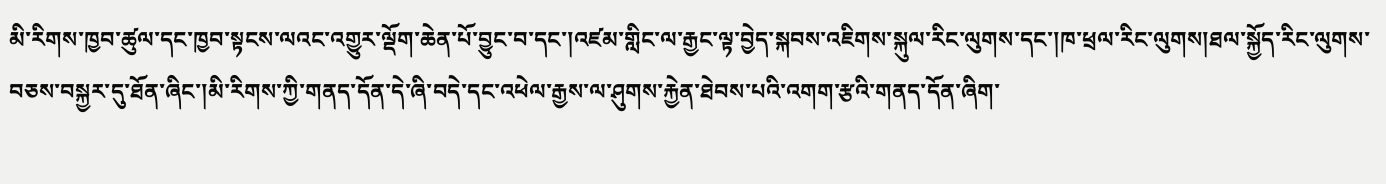མི་རིགས་ཁྱབ་ཚུལ་དང་ཁྱབ་སྟངས་ལའང་འགྱུར་ལྡོག་ཆེན་པོ་བྱུང་བ་དང་།འཛམ་གླིང་ལ་རྒྱང་ལྟ་བྱེད་སྐབས་འཇིགས་སྐུལ་རིང་ལུགས་དང་།ཁ་ཕྲལ་རིང་ལུགས།ཐལ་སྐྱོད་རིང་ལུགས་བཅས་བསྐྱར་དུ་ཐོན་ཞིང་།མི་རིགས་ཀྱི་གནད་དོན་དེ་ཞི་བདེ་དང་འཕེལ་རྒྱས་ལ་ཤུགས་རྐྱེན་ཐེབས་པའི་འགག་རྩའི་གནད་དོན་ཞིག་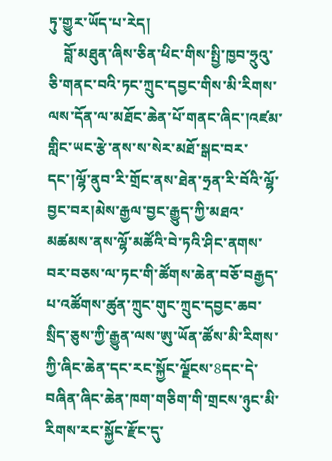ཏུ་གྱུར་ཡོད་པ་རེད།
    བློ་མཐུན་ཞིས་ཅིན་ཕིང་གིས་སྤྱི་ཁྱབ་ཧྲུའུ་ཅི་གནང་བའི་ཏང་ཀྲུང་དབྱང་གིས་མི་རིགས་ལས་དོན་ལ་མཐོང་ཆེན་པོ་གནང་ཞིང་།འཛམ་གླིང་ཡང་རྩེ་ནས་ས་སེར་མཐོ་སྒང་བར་དང་།ལྷོ་ནུབ་རི་གྲོང་ནས་ཐེན་ཧྲན་རི་བོའི་ལྷོ་བྱང་བར།མེས་རྒྱལ་བྱང་རྒྱུད་ཀྱི་མཐའ་མཚམས་ནས་ལྷོ་མཚོའི་བེ་ཏའི་ཤིང་ནགས་བར་བཅས་ལ་ཏང་གི་ཚོགས་ཆེན་བཅོ་བརྒྱད་པ་འཚོགས་ཚུན་ཀྲུང་གུང་ཀྲུང་དབྱང་ཆབ་སྲིད་ཅུས་ཀྱི་རྒྱུན་ལས་ཨུ་ཡོན་ཚོས་མི་རིགས་ཀྱི་ཞིང་ཆེན་དང་རང་སྐྱོང་ལྗོངས་8དང་དེ་བཞིན་ཞིང་ཆེན་ཁག་གཅིག་གི་གྲངས་ཉུང་མི་རིགས་རང་སྐྱོང་རྫོང་དུ་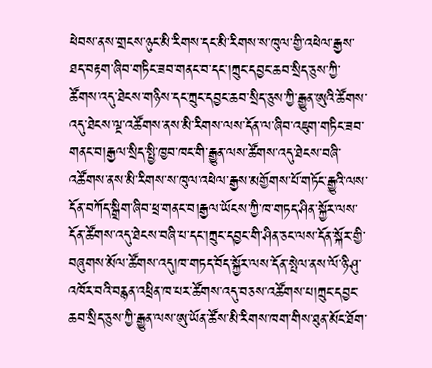ཕེབས་ནས་གྲངས་ཉུང་མི་རིགས་དང་མི་རིགས་ས་ཁུལ་གྱི་འཕེལ་རྒྱས་ཐད་བརྟག་ཞིབ་གཏིང་ཟབ་གནང་བ་དང་།ཀྲུང་དབྱང་ཆབ་སྲིད་ཅུས་ཀྱི་ཚོགས་འདུ་ཐེངས་གཉིས་དང་ཀྲུང་དབྱང་ཆབ་སྲིད་ཅུས་ཀྱི་རྒྱུན་ཨུའི་ཚོགས་འདུ་ཐེངས་ལྔ་འཚོགས་ནས་མི་རིགས་ལས་དོན་ལ་ཞིབ་འཇུག་གཏིང་ཟབ་གནང་བ།རྒྱལ་སྲིད་སྤྱི་ཁྱབ་ཁང་གི་རྒྱུན་ལས་ཚོགས་འདུ་ཐེངས་བཞི་འཚོགས་ནས་མི་རིགས་ས་ཁུལ་འཕེལ་རྒྱས་མགྱོགས་པོ་གཏོང་རྒྱུའི་ལས་དོན་བཀོད་སྒྲིག་ཞིབ་ཕྲ་གནང་བ།རྒྱལ་ཡོངས་ཀྱི་ཁ་གཏད་ཤིན་སྐྱོར་ལས་དོན་ཚོགས་འདུ་ཐེངས་བཞི་པ་དང་།ཀྲུང་དབྱང་གི་ཤིན་ཅང་ལས་དོན་སྐོར་གྱི་བཞུགས་མོལ་ཚོགས་འདུ།ཁ་གཏད་བོད་སྐྱོར་ལས་དོན་སྤེལ་ནས་ལོ་ཉི་ཤུ་འཁོར་བའི་བརྙན་འཕྲིན་ཁ་པར་ཚོགས་འདུ་བཅས་འཚོགས་པ།ཀྲུང་དབྱང་ཆབ་སྲིད་ཅུས་ཀྱི་རྒྱུན་ལས་ཨུ་ཡོན་ཚོས་མི་རིགས་ཁག་གིས་ཐུན་མོང་ཐོག་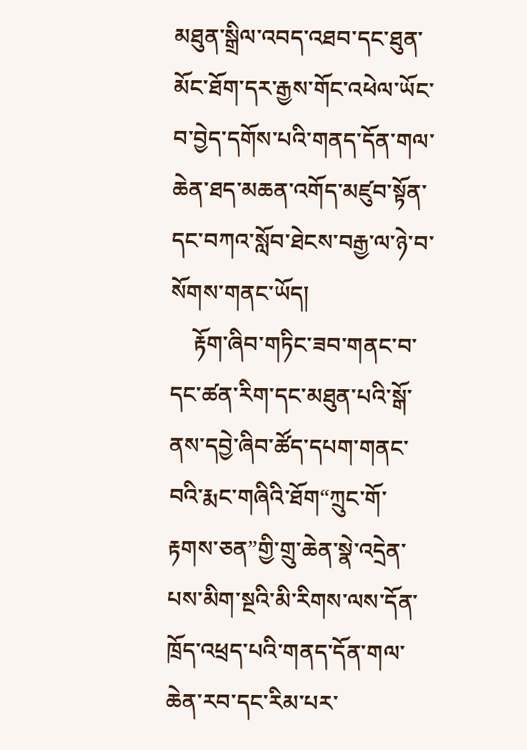མཐུན་སྒྲིལ་འབད་འཐབ་དང་ཐུན་མོང་ཐོག་དར་རྒྱས་གོང་འཕེལ་ཡོང་བ་བྱེད་དགོས་པའི་གནད་དོན་གལ་ཆེན་ཐད་མཆན་འགོད་མཛུབ་སྟོན་དང་བཀའ་སློབ་ཐེངས་བརྒྱ་ལ་ཉེ་བ་སོགས་གནང་ཡོད།
    རྟོག་ཞིབ་གཏིང་ཟབ་གནང་བ་དང་ཚན་རིག་དང་མཐུན་པའི་སྒོ་ནས་དབྱེ་ཞིབ་ཚོད་དཔག་གནང་བའི་རྨང་གཞིའི་ཐོག“ཀྲུང་གོ་རྟགས་ཅན”གྱི་གྲུ་ཆེན་སྣེ་འདྲེན་པས་མིག་སྔའི་མི་རིགས་ལས་དོན་ཁྲོད་འཕྲད་པའི་གནད་དོན་གལ་ཆེན་རབ་དང་རིམ་པར་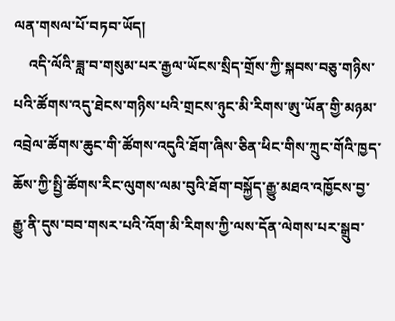ལན་གསལ་པོ་བཏབ་ཡོད།
    འདི་ལོའི་ཟླ་བ་གསུམ་པར་རྒྱལ་ཡོངས་སྲིད་གྲོས་ཀྱི་སྐབས་བཅུ་གཉིས་པའི་ཚོགས་འདུ་ཐེངས་གཉིས་པའི་གྲངས་ཉུང་མི་རིགས་ཨུ་ཡོན་གྱི་མཉམ་འབྲེལ་ཚོགས་ཆུང་གི་ཚོགས་འདུའི་ཐོག་ཞིས་ཅིན་ཕིང་གིས་ཀྲུང་གོའི་ཁྱད་ཆོས་ཀྱི་སྤྱི་ཚོགས་རིང་ལུགས་ལམ་བུའི་ཐོག་བསྐྱོད་རྒྱུ་མཐའ་འཁྱོངས་བྱ་རྒྱུ་ནི་དུས་བབ་གསར་པའི་འོག་མི་རིགས་ཀྱི་ལས་དོན་ལེགས་པར་སྒྲུབ་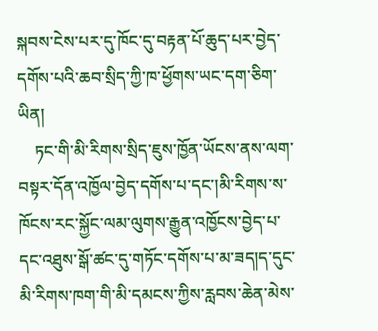སྐབས་ངེས་པར་དུ་ཁོང་དུ་བརྟན་པོ་ཆུད་པར་བྱེད་དགོས་པའི་ཆབ་སྲིད་ཀྱི་ཁ་ཕྱོགས་ཡང་དག་ཅིག་ཡིན།
    ཏང་གི་མི་རིགས་སྲིད་ཇུས་ཁྱོན་ཡོངས་ནས་ལག་བསྟར་དོན་འཁྱོལ་བྱེད་དགོས་པ་དང་།མི་རིགས་ས་ཁོངས་རང་སྐྱོང་ལམ་ལུགས་རྒྱུན་འཁྱོངས་བྱེད་པ་དང་འཐུས་སྒོ་ཚང་དུ་གཏོང་དགོས་པ་མ་ཟད།ད་དུང་མི་རིགས་ཁག་གི་མི་དམངས་ཀྱིས་རླབས་ཆེན་མེས་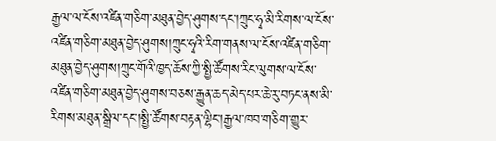རྒྱལ་ལ་ངོས་འཛིན་གཅིག་མཐུན་བྱེད་ཤུགས་དང་།ཀྲུང་ཧྭ་མི་རིགས་ལ་ངོས་འཛིན་གཅིག་མཐུན་བྱེད་ཤུགས།ཀྲུང་ཧྭའི་རིག་གནས་ལ་ངོས་འཛིན་གཅིག་མཐུན་བྱེད་ཤུགས།ཀྲུང་གོའི་ཁྱད་ཆོས་ཀྱི་སྤྱི་ཚོགས་རིང་ལུགས་ལ་ངོས་འཛིན་གཅིག་མཐུན་བྱེད་ཤུགས་བཅས་རྒྱུན་ཆད་མེད་པར་ཆེ་རུ་བཏང་ནས་མི་རིགས་མཐུན་སྒྲིལ་དང་།སྤྱི་ཚོགས་བརྟན་ལྷིང་།རྒྱལ་ཁབ་གཅིག་གྱུར་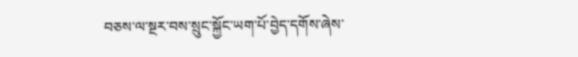བཅས་ལ་སྔར་བས་སྲུང་སྐྱོང་ཡག་པོ་བྱེད་དགོས་ཞེས་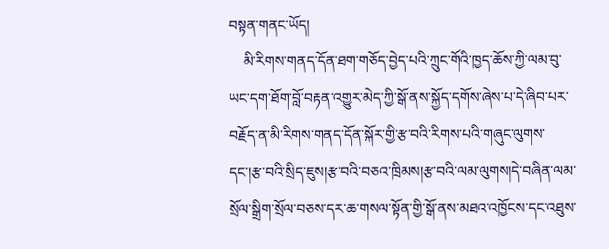བསྟན་གནང་ཡོད།
    མི་རིགས་གནད་དོན་ཐག་གཅོད་བྱེད་པའི་ཀྲུང་གོའི་ཁྱད་ཆོས་ཀྱི་ལམ་བུ་ཡང་དག་ཐོག་བློ་བརྟན་འགྱུར་མེད་ཀྱི་སྒོ་ནས་སྐྱོད་དགོས་ཞེས་པ་དེ་ཞིབ་པར་བརྗོད་ན་མི་རིགས་གནད་དོན་སྐོར་གྱི་རྩ་བའི་རིགས་པའི་གཞུང་ལུགས་དང་།རྩ་བའི་སྲིད་ཇུས།རྩ་བའི་བཅའ་ཁྲིམས།རྩ་བའི་ལམ་ལུགས།དེ་བཞིན་ལམ་སྲོལ་སྒྲིག་སྲོལ་བཅས་དར་ཆ་གསལ་སྟོན་གྱི་སྒོ་ནས་མཐའ་འཁྱོངས་དང་འཐུས་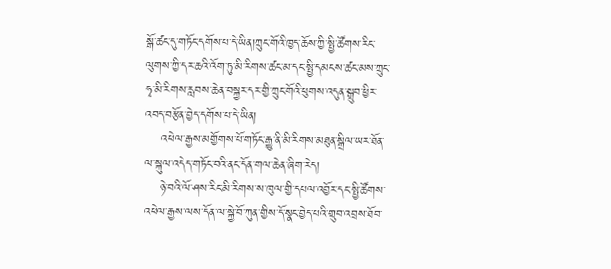སྒོ་ཚང་དུ་གཏོང་དགོས་པ་དེ་ཡིན།ཀྲུང་གོའི་ཁྱད་ཆོས་ཀྱི་སྤྱི་ཚོགས་རིང་ལུགས་ཀྱི་དར་ཆའི་འོག་ཏུ་མི་རིགས་ཚང་མ་དང་སྤྱི་དམངས་ཚང་མས་ཀྲུང་ཧྭ་མི་རིགས་རླབས་ཆེན་བསྐྱར་དར་གྱི་ཀྲུང་གོའི་ཕུགས་འདུན་སྒྲུབ་ཕྱིར་འབད་བརྩོན་བྱེད་དགོས་པ་དེ་ཡིན།
    འཕེལ་རྒྱས་མགྱོགས་པོ་གཏོང་རྒྱུ་ནི་མི་རིགས་མཐུན་སྒྲིལ་ཡར་ཐོན་ལ་སྐུལ་འདེད་གཏོང་བའི་ནང་དོན་གལ་ཆེན་ཞིག་རེད།
    ཉེ་བའི་ལོ་ཤས་རིང་མི་རིགས་ས་ཁུལ་གྱི་དཔལ་འབྱོར་དང་སྤྱི་ཚོགས་འཕེལ་རྒྱས་ལས་དོན་ལ་སྐྱེ་བོ་ཀུན་གྱིས་དོ་སྣང་བྱེད་པའི་གྲུབ་འབྲས་ཐོབ་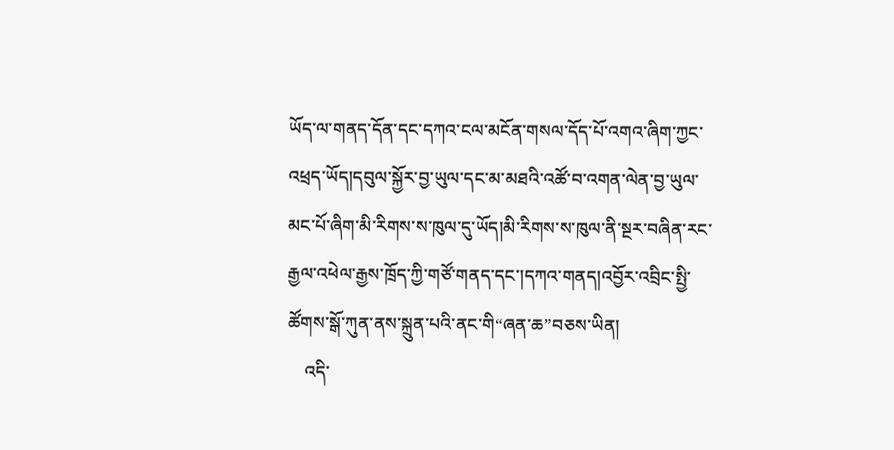ཡོད་ལ་གནད་དོན་དང་དཀའ་ངལ་མངོན་གསལ་དོད་པོ་འགའ་ཞིག་ཀྱང་འཕྲད་ཡོད།དབུལ་སྐྱོར་བྱ་ཡུལ་དང་མ་མཐའི་འཚོ་བ་འགན་ལེན་བྱ་ཡུལ་མང་པོ་ཞིག་མི་རིགས་ས་ཁུལ་དུ་ཡོད།མི་རིགས་ས་ཁུལ་ནི་སྔར་བཞིན་རང་རྒྱལ་འཕེལ་རྒྱས་ཁྲོད་ཀྱི་གཙོ་གནད་དང་།དཀའ་གནད།འབྱོར་འབྲིང་སྤྱི་ཚོགས་སྒོ་ཀུན་ནས་སྐྲུན་པའི་ནང་གི“ཞན་ཆ”བཅས་ཡིན།
    འདི་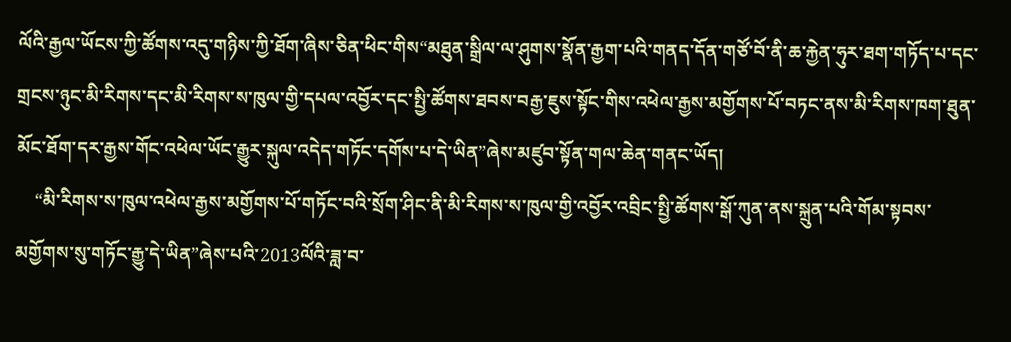ལོའི་རྒྱལ་ཡོངས་ཀྱི་ཚོགས་འདུ་གཉིས་ཀྱི་ཐོག་ཞིས་ཅིན་ཕིང་གིས“མཐུན་སྒྲིལ་ལ་ཤུགས་སྣོན་རྒྱག་པའི་གནད་དོན་གཙོ་བོ་ནི་ཆ་རྐྱེན་ཧུར་ཐག་གཏོད་པ་དང་གྲངས་ཉུང་མི་རིགས་དང་མི་རིགས་ས་ཁུལ་གྱི་དཔལ་འབྱོར་དང་སྤྱི་ཚོགས་ཐབས་བརྒྱ་ཇུས་སྟོང་གིས་འཕེལ་རྒྱས་མགྱོགས་པོ་བཏང་ནས་མི་རིགས་ཁག་ཐུན་མོང་ཐོག་དར་རྒྱས་གོང་འཕེལ་ཡོང་རྒྱུར་སྐུལ་འདེད་གཏོང་དགོས་པ་དེ་ཡིན”ཞེས་མཛུབ་སྟོན་གལ་ཆེན་གནང་ཡོད།
    “མི་རིགས་ས་ཁུལ་འཕེལ་རྒྱས་མགྱོགས་པོ་གཏོང་བའི་སྲོག་ཤིང་ནི་མི་རིགས་ས་ཁུལ་གྱི་འབྱོར་འབྲིང་སྤྱི་ཚོགས་སྒོ་ཀུན་ནས་སྐྲུན་པའི་གོམ་སྟབས་མགྱོགས་སུ་གཏོང་རྒྱུ་དེ་ཡིན”ཞེས་པའི་2013ལོའི་ཟླ་བ་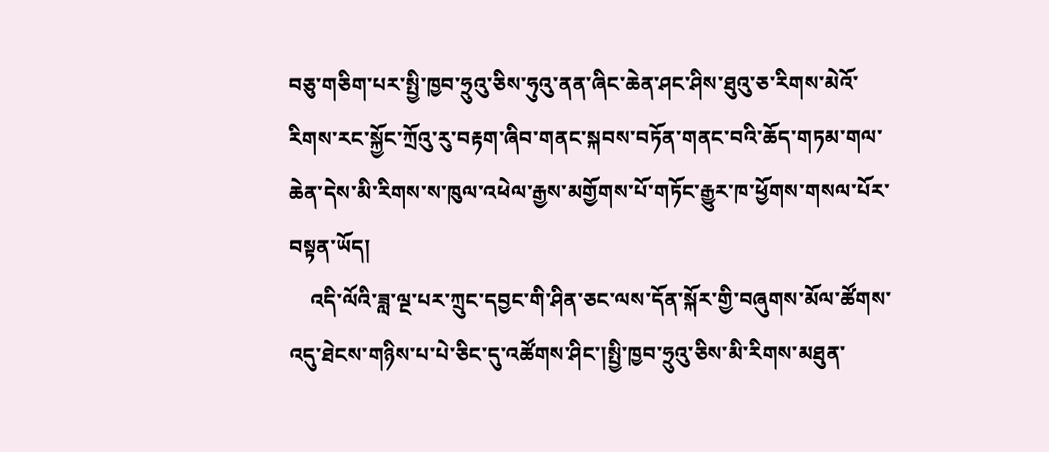བཅུ་གཅིག་པར་སྤྱི་ཁྱབ་ཧྲུའུ་ཅིས་ཧུའུ་ནན་ཞིང་ཆེན་ཤང་ཤིས་ཐུའུ་ཅ་རིགས་མེའོ་རིགས་རང་སྐྱོང་ཀྲོའུ་རུ་བརྟག་ཞིབ་གནང་སྐབས་བཏོན་གནང་བའི་ཆོད་གཏམ་གལ་ཆེན་དེས་མི་རིགས་ས་ཁུལ་འཕེལ་རྒྱས་མགྱོགས་པོ་གཏོང་རྒྱུར་ཁ་ཕྱོགས་གསལ་པོར་བསྟན་ཡོད།
    འདི་ལོའི་ཟླ་ལྔ་པར་ཀྲུང་དབྱང་གི་ཤིན་ཅང་ལས་དོན་སྐོར་གྱི་བཞུགས་མོལ་ཚོགས་འདུ་ཐེངས་གཉིས་པ་པེ་ཅིང་དུ་འཚོགས་ཤིང་།སྤྱི་ཁྱབ་ཧྲུའུ་ཅིས་མི་རིགས་མཐུན་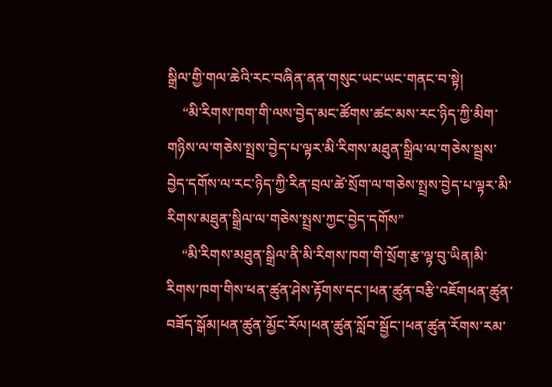སྒྲིལ་གྱི་གལ་ཆེའི་རང་བཞིན་ནན་གསུང་ཡང་ཡང་གནང་བ་སྟེ།
    “མི་རིགས་ཁག་གི་ལས་བྱེད་མང་ཚོགས་ཚང་མས་རང་ཉིད་ཀྱི་མིག་གཉིས་ལ་གཅེས་སྤྲས་བྱེད་པ་ལྟར་མི་རིགས་མཐུན་སྒྲིལ་ལ་གཅེས་སྦྲས་བྱེད་དགོས་ལ་རང་ཉིད་ཀྱི་རིན་བྲལ་ཚེ་སྲོག་ལ་གཅེས་སྤྲས་བྱེད་པ་ལྟར་མི་རིགས་མཐུན་སྒྲིལ་ལ་གཅེས་སྤྲས་ཀྱང་བྱེད་དགོས”
    “མི་རིགས་མཐུན་སྒྲིལ་ནི་མི་རིགས་ཁག་གི་སྲོག་རྩ་ལྟ་བུ་ཡིན།མི་རིགས་ཁག་གིས་ཕན་ཚུན་ཤེས་རྟོགས་དང་།ཕན་ཚུན་བརྩི་འཇོགཕན་ཚུན་བཟོད་སྒོམ།ཕན་ཚུན་མྱོང་རོལ།ཕན་ཚུན་སློབ་སྦྱོང་།ཕན་ཚུན་རོགས་རམ་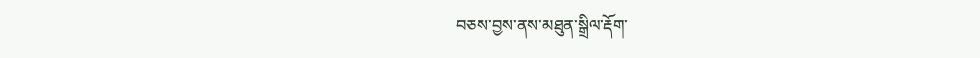བཅས་བྱས་ནས་མཐུན་སྒྲིལ་རྡོག་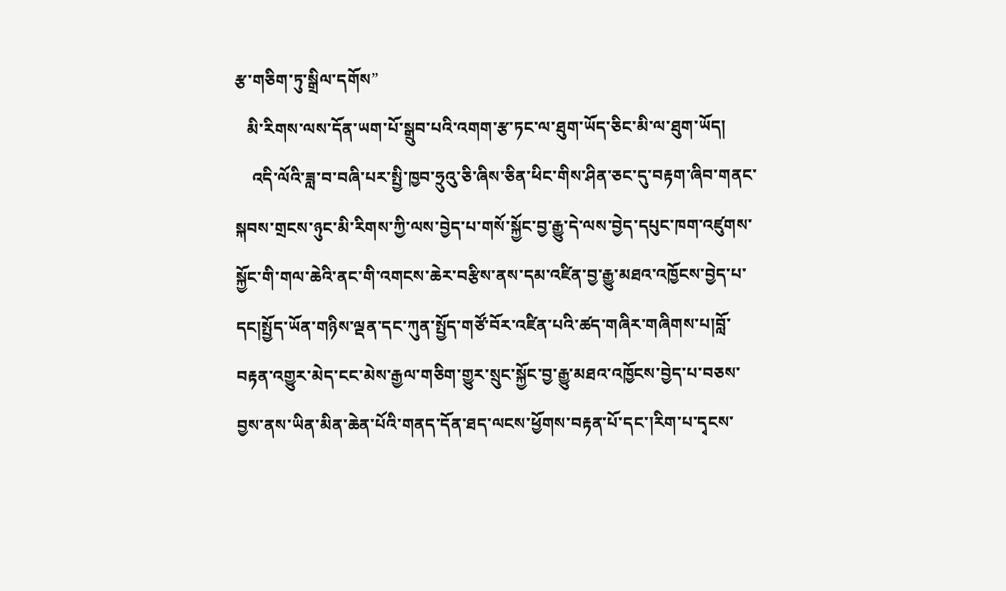རྩ་གཅིག་ཏུ་སྒྲིལ་དགོས”
   མི་རིགས་ལས་དོན་ཡག་པོ་སྒྲུབ་པའི་འགག་རྩ་ཏང་ལ་ཐུག་ཡོད་ཅིང་མི་ལ་ཐུག་ཡོད།
    འདི་ལོའི་ཟླ་བ་བཞི་པར་སྤྱི་ཁྱབ་ཧྲུའུ་ཅི་ཞིས་ཅིན་ཕིང་གིས་ཤིན་ཅང་དུ་བརྟག་ཞིབ་གནང་སྐབས་གྲངས་ཉུང་མི་རིགས་ཀྱི་ལས་བྱེད་པ་གསོ་སྐྱོང་བྱ་རྒྱུ་དེ་ལས་བྱེད་དཔུང་ཁག་འཛུགས་སྐྱོང་གི་གལ་ཆེའི་ནང་གི་འགངས་ཆེར་བརྩིས་ནས་དམ་འཛིན་བྱ་རྒྱུ་མཐའ་འཁྱོངས་བྱེད་པ་དང།སྤྱོད་ཡོན་གཉིས་ལྡན་དང་ཀུན་སྤྱོད་གཙོ་བོར་འཛིན་པའི་ཚད་གཞིར་གཞིགས་པ།བློ་བརྟན་འགྱུར་མེད་ངང་མེས་རྒྱལ་གཅིག་གྱུར་སྲུང་སྐྱོང་བྱ་རྒྱུ་མཐའ་འཁྱོངས་བྱེད་པ་བཅས་བྱས་ནས་ཡིན་མིན་ཆེན་པོའི་གནད་དོན་ཐད་ལངས་ཕྱོགས་བརྟན་པོ་དང་།རིག་པ་དྭངས་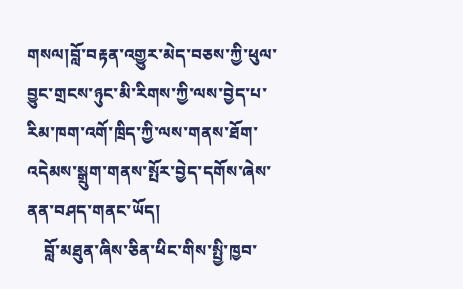གསལ།བློ་བརྟན་འགྱུར་མེད་བཅས་ཀྱི་ཕུལ་བྱུང་གྲངས་ཉུང་མི་རིགས་ཀྱི་ལས་བྱེད་པ་རིམ་ཁག་འགོ་ཁྲིད་ཀྱི་ལས་གནས་ཐོག་འདེམས་སྒྲུག་གནས་སྤོར་བྱེད་དགོས་ཞེས་ནན་བཤད་གནང་ཡོད།
    བློ་མཐུན་ཞིས་ཅིན་ཕིང་གིས་སྤྱི་ཁྱབ་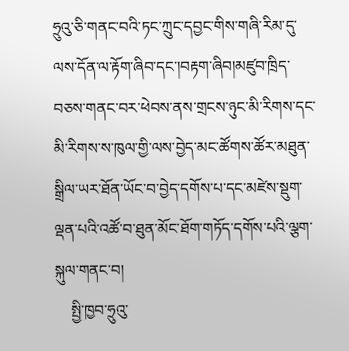ཧྲུའུ་ཅི་གནང་བའི་ཏང་ཀྲུང་དབྱང་གིས་གཞི་རིམ་དུ་ལས་དོན་ལ་རྟོག་ཞིབ་དང་།བརྟག་ཞིབ།མཛུབ་ཁྲིད་བཅས་གནང་བར་ཕེབས་ནས་གྲངས་ཉུང་མི་རིགས་དང་མི་རིགས་ས་ཁུལ་གྱི་ལས་བྱེད་མང་ཚོགས་ཚོར་མཐུན་སྒྲིལ་ཡར་ཐོན་ཡོང་བ་བྱེད་དགོས་པ་དང་མཛེས་སྡུག་ལྡན་པའི་འཚོ་བ་ཐུན་མོང་ཐོག་གཏོད་དགོས་པའི་ལྕག་སྐུལ་གནང་བ།
    སྤྱི་ཁྱབ་ཧྲུའུ་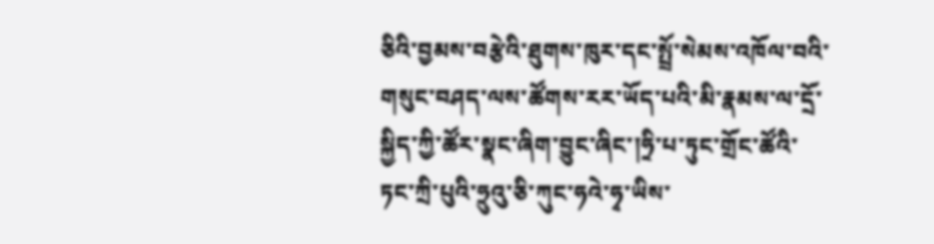ཅིའི་བྱམས་བརྩེའི་ཐུགས་ཁུར་དང་སྤྲོ་སེམས་འཁོལ་བའི་གསུང་བཤད་ལས་ཚོགས་རར་ཡོད་པའི་མི་རྣམས་ལ་དྲོ་སྐྱིད་ཀྱི་ཚོར་སྣང་ཞིག་བྱུང་ཞིང་།ཧྲི་པ་ཏུང་གྲོང་ཚོའི་ཏང་ཀྲི་པུའི་ཧྲུའུ་ཅི་ཀུང་ཧའེ་ཧྭ་ཡིས་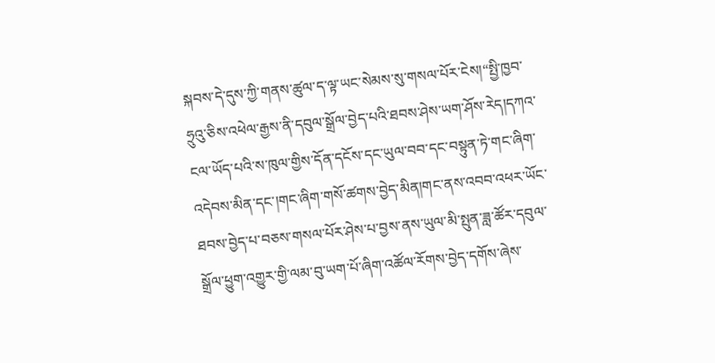སྐབས་དེ་དུས་ཀྱི་གནས་ཚུལ་ད་ལྟ་ཡང་སེམས་སུ་གསལ་པོར་ངེས།“སྤྱི་ཁྱབ་ཧྲུའུ་ཅིས་འཕེལ་རྒྱས་ནི་དབུལ་སྒྲོལ་བྱེད་པའི་ཐབས་ཤེས་ཡག་ཤོས་རེད།དཀའ་ངལ་ཡོད་པའི་ས་ཁུལ་གྱིས་དོན་དངོས་དང་ཡུལ་བབ་དང་བསྟུན་ཏེ་གང་ཞིག་འདེབས་མིན་དང་།གང་ཞིག་གསོ་ཚགས་བྱེད་མིན།གང་ནས་འབབ་འཕར་ཡོང་ཐབས་བྱེད་པ་བཅས་གསལ་པོར་ཤེས་པ་བྱས་ནས་ཡུལ་མི་སྤུན་ཟླ་ཚོར་དབུལ་སྒྲོལ་ཕྱུག་འགྱུར་གྱི་ལམ་བུ་ཡག་པོ་ཞིག་འཚོལ་རོགས་བྱེད་དགོས་ཞེས་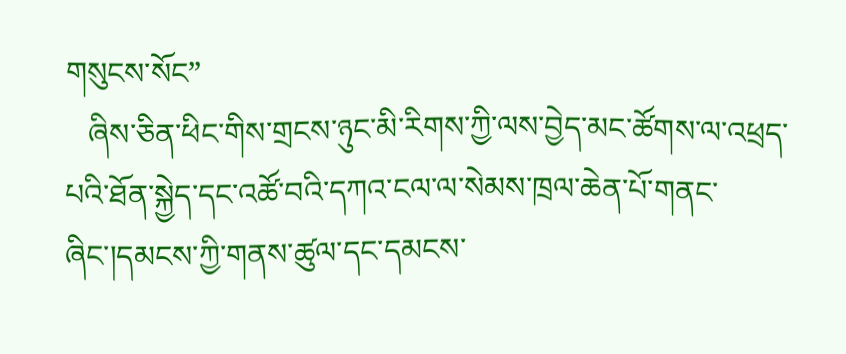གསུངས་སོང”
   ཞིས་ཅིན་ཕིང་གིས་གྲངས་ཉུང་མི་རིགས་ཀྱི་ལས་བྱེད་མང་ཚོགས་ལ་འཕྲད་པའི་ཐོན་སྐྱེད་དང་འཚོ་བའི་དཀའ་ངལ་ལ་སེམས་ཁྲལ་ཆེན་པོ་གནང་ཞིང་།དམངས་ཀྱི་གནས་ཚུལ་དང་དམངས་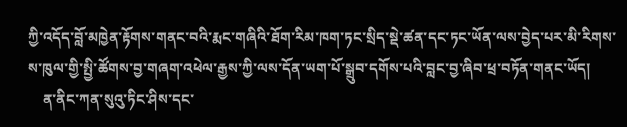ཀྱི་འདོད་བློ་མཁྱེན་རྟོགས་གནང་བའི་རྨང་གཞིའི་ཐོག་རིམ་ཁག་ཏང་སྲིད་སྡེ་ཚན་དང་ཏང་ཡོན་ལས་བྱེད་པར་མི་རིགས་ས་ཁུལ་གྱི་སྤྱི་ཚོགས་བྱ་གཞག་འཕེལ་རྒྱས་ཀྱི་ལས་དོན་ཡག་པོ་སྒྲུབ་དགོས་པའི་བླང་བྱ་ཞིབ་ཕྲ་བཏོན་གནང་ཡོད།
    ན་ནིང་ཀན་སུའུ་ཏིང་ཤིས་དང་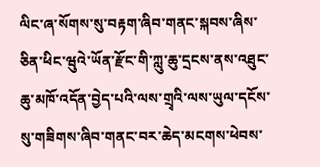ལིང་ཞ་སོགས་སུ་བརྟག་ཞིབ་གནང་སྐབས་ཞིས་ཅིན་ཕིང་ཝུའེ་ཡོན་རྫོང་གི་ཀླུ་ཆུ་དྲངས་ནས་འཐུང་ཆུ་མཁོ་འདོན་བྱེད་པའི་ལས་གྲྭའི་ལས་ཡུལ་དངོས་སུ་གཟིགས་ཞིབ་གནང་བར་ཆེད་མངགས་ཕེབས་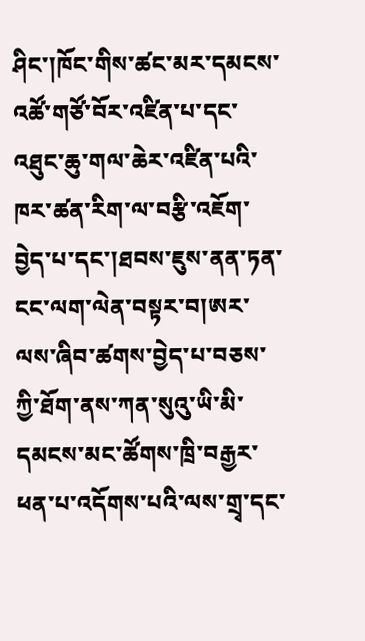ཤིང་།ཁོང་གིས་ཚང་མར་དམངས་འཚོ་གཙོ་བོར་འཛིན་པ་དང་འཐུང་ཆུ་གལ་ཆེར་འཛིན་པའི་ཁར་ཚན་རིག་ལ་བརྩི་འཇོག་བྱེད་པ་དང་།ཐབས་ཇུས་ནན་ཏན་ངང་ལག་ལེན་བསྟར་བ།ཨར་ལས་ཞིབ་ཚགས་བྱེད་པ་བཅས་ཀྱི་ཐོག་ནས་ཀན་སུའུ་ཡི་མི་དམངས་མང་ཚོགས་ཁྲི་བརྒྱར་ཕན་པ་འདོགས་པའི་ལས་གྲྭ་དང་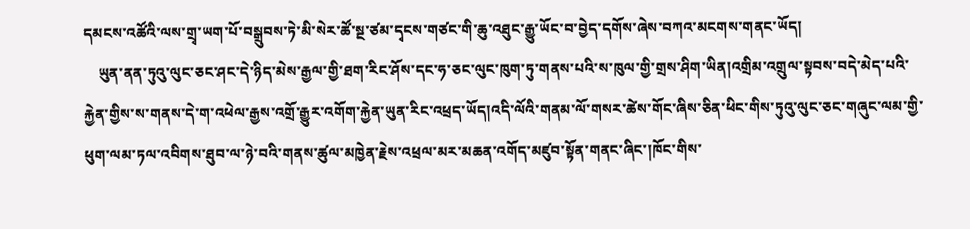དམངས་འཚོའི་ལས་གྲྭ་ཡག་པོ་བསྒྲུབས་ཏེ་མི་སེར་ཚོ་སྔ་ཙམ་དྭངས་གཙང་གི་ཆུ་འཐུང་རྒྱུ་ཡོང་བ་བྱེད་དགོས་ཞེས་བཀའ་མངགས་གནང་ཡོད།
    ཡུན་ནན་ཏུའུ་ལུང་ཅང་ཤང་དེ་ཉིད་མེས་རྒྱལ་གྱི་ཐག་རིང་ཤོས་དང་ཧ་ཅང་ལུང་ཁུག་ཏུ་གནས་པའི་ས་ཁུལ་གྱི་གྲས་ཤིག་ཡིན།འགྲིམ་འགྲུལ་སྟབས་བདེ་མེད་པའི་རྐྱེན་གྱིས་ས་གནས་དེ་ག་འཕེལ་རྒྱས་འགྲོ་རྒྱུར་འགོག་རྐྱེན་ཡུན་རིང་འཕྲད་ཡོད།འདི་ལོའི་གནམ་ལོ་གསར་ཚེས་གོང་ཞིས་ཅིན་ཕིང་གིས་ཏུའུ་ལུང་ཅང་གཞུང་ལམ་གྱི་ཕུག་ལམ་ཏལ་འབིགས་ཐུབ་ལ་ཉེ་བའི་གནས་ཚུལ་མཁྱེན་རྗེས་འཕྲལ་མར་མཆན་འགོད་མཛུབ་སྟོན་གནང་ཞིང་།ཁོང་གིས་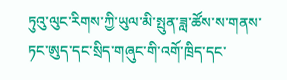ཏུའུ་ལུང་རིགས་ཀྱི་ཡུལ་མི་སྤུན་ཟླ་ཚོས་ས་གནས་ཏང་ཨུད་དང་སྲིད་གཞུང་གི་འགོ་ཁྲིད་དང་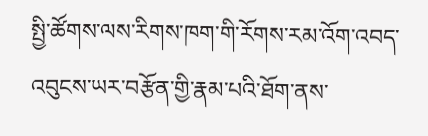སྤྱི་ཚོགས་ལས་རིགས་ཁག་གི་རོགས་རམ་འོག་འབད་འབུངས་ཡར་བརྩོན་གྱི་རྣམ་པའི་ཐོག་ནས་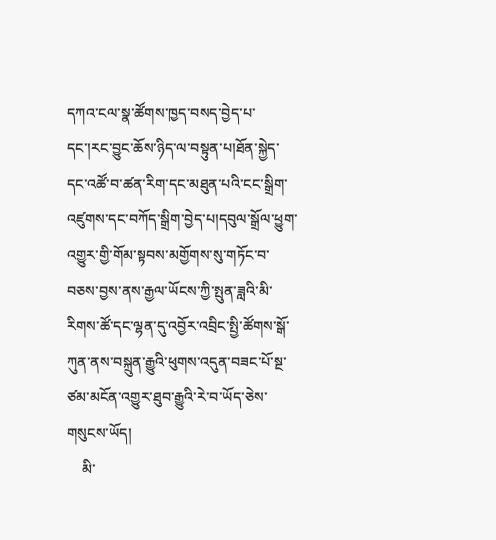དཀའ་ངལ་སྣ་ཚོགས་ཁྱད་བསད་བྱེད་པ་དང་།རང་བྱུང་ཆོས་ཉིད་ལ་བསྟུན་པ།ཐོན་སྐྱེད་དང་འཚོ་བ་ཚན་རིག་དང་མཐུན་པའི་ངང་སྒྲིག་འཛུགས་དང་བཀོད་སྒྲིག་བྱེད་པ།དབུལ་སྒྲོལ་ཕྱུག་འགྱུར་གྱི་གོམ་སྟབས་མགྱོགས་སུ་གཏོང་བ་བཅས་བྱས་ནས་རྒྱལ་ཡོངས་ཀྱི་སྤུན་ཟླའི་མི་རིགས་ཚོ་དང་ལྷན་དུ་འབྱོར་འབྲིང་སྤྱི་ཚོགས་སྒོ་ཀུན་ནས་བསྐྲུན་རྒྱུའི་ཕུགས་འདུན་བཟང་པོ་སྔ་ཙམ་མངོན་འགྱུར་ཐུབ་རྒྱུའི་རེ་བ་ཡོད་ཅེས་གསུངས་ཡོད།
    མི་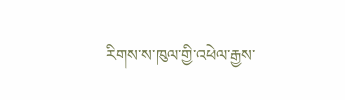རིགས་ས་ཁུལ་གྱི་འཕེལ་རྒྱས་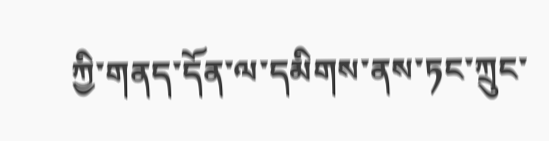ཀྱི་གནད་དོན་ལ་དམིགས་ནས་ཏང་ཀྲུང་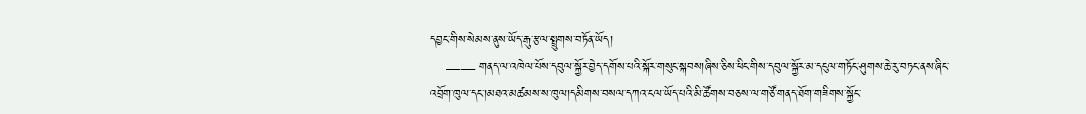དབྱང་གིས་སེམས་ནུས་ཡོད་རྒུ་རྩལ་སྤྲུགས་བཏོན་ཡོད།
    —— གནད་ལ་འཁེལ་པོས་དབུལ་སྐྱོར་བྱེད་དགོས་པའི་སྐོར་གསུང་སྐབས།ཞིས་ཅིས་ཕིང་གིས་དབུལ་སྐྱོར་མ་དངུལ་གཏོང་ཤུགས་ཆེ་རུ་བཏང་ནས་ཞིང་འབྲོག་ཁུལ་དང་།མཐའ་མཚམས་ས་ཁུལ།དམིགས་བསལ་དཀའ་ངལ་ཡོད་པའི་མི་ཚོགས་བཅས་ལ་གཙོ་གནད་ཐོག་གཟིགས་སྐྱོང་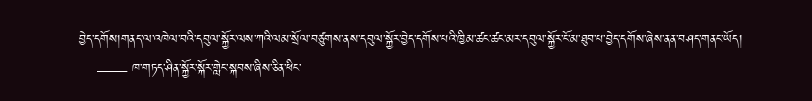བྱེད་དགོས།གནད་ལ་འཁེལ་བའི་དབུལ་སྐྱོར་ལས་ཀའི་ལམ་སྲོལ་བཙུགས་ནས་དབུལ་སྐྱོར་བྱེད་དགོས་པའི་ཁྱིམ་ཚང་ཚང་མར་དབུལ་སྐྱོར་ངོ་མ་ཐུབ་པ་བྱེད་དགོས་ཞེས་ནན་བཤད་གནང་ཡོད།
    —— ཁ་གཏད་ཤིན་སྐྱོར་སྐོར་གླེང་སྐབས་ཞིས་ཅིན་ཕིང་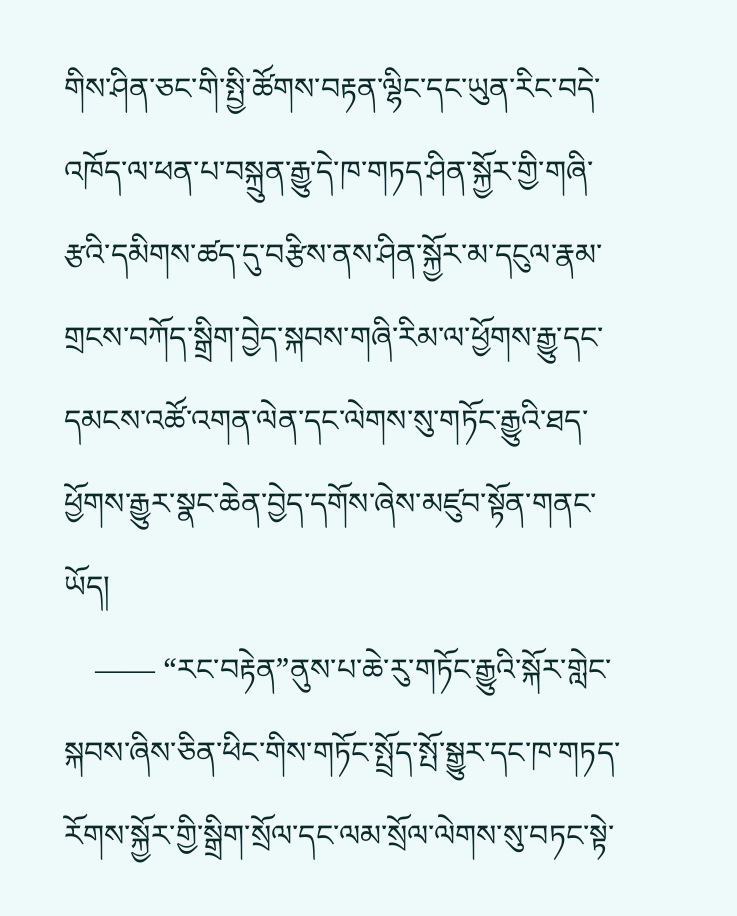གིས་ཤིན་ཅང་གི་སྤྱི་ཚོགས་བརྟན་ལྷིང་དང་ཡུན་རིང་བདེ་འཁོད་ལ་ཕན་པ་བསྐྲུན་རྒྱུ་དེ་ཁ་གཏད་ཤིན་སྐྱོར་གྱི་གཞི་རྩའི་དམིགས་ཚད་དུ་བརྩིས་ནས་ཤིན་སྐྱོར་མ་དངུལ་རྣམ་གྲངས་བཀོད་སྒྲིག་བྱེད་སྐབས་གཞི་རིམ་ལ་ཕྱོགས་རྒྱུ་དང་དམངས་འཚོ་འགན་ལེན་དང་ལེགས་སུ་གཏོང་རྒྱུའི་ཐད་ཕྱོགས་རྒྱུར་སྣང་ཆེན་བྱེད་དགོས་ཞེས་མཛུབ་སྟོན་གནང་ཡོད།
    —— “རང་བརྟེན”ནུས་པ་ཆེ་རུ་གཏོང་རྒྱུའི་སྐོར་གླེང་སྐབས་ཞིས་ཅིན་ཕིང་གིས་གཏོང་སྤྲོད་སྤོ་སྒྱུར་དང་ཁ་གཏད་རོགས་སྐྱོར་གྱི་སྒྲིག་སྲོལ་དང་ལམ་སྲོལ་ལེགས་སུ་བཏང་སྟེ་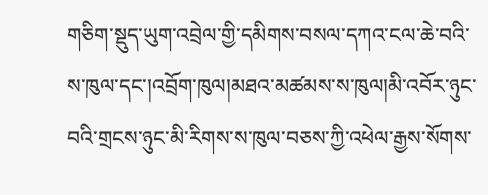གཅིག་སྡུད་ཡུག་འབྲེལ་གྱི་དམིགས་བསལ་དཀའ་ངལ་ཆེ་བའི་ས་ཁུལ་དང་།འབྲོག་ཁུལ།མཐའ་མཚམས་ས་ཁུལ།མི་འབོར་ཉུང་བའི་གྲངས་ཉུང་མི་རིགས་ས་ཁུལ་བཅས་ཀྱི་འཕེལ་རྒྱས་སོགས་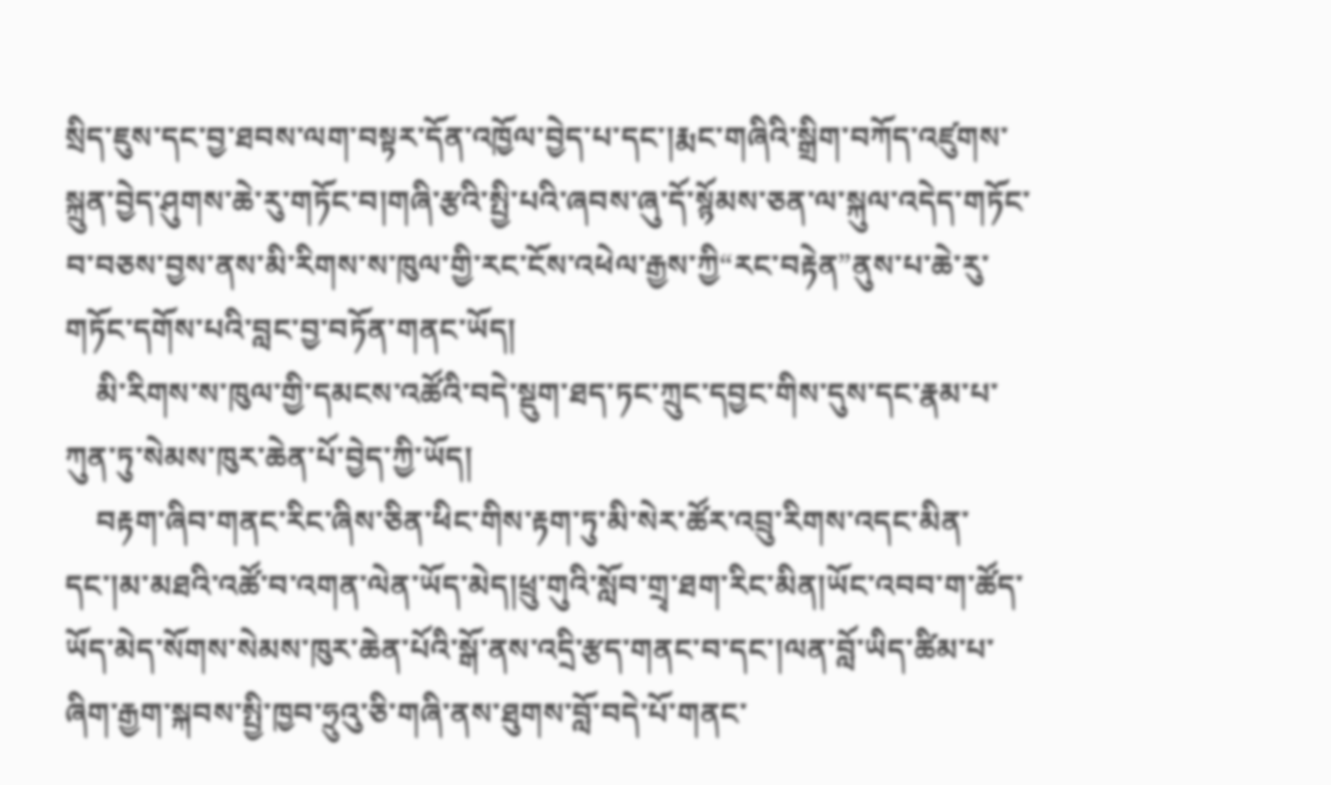སྲིད་ཇུས་དང་བྱ་ཐབས་ལག་བསྟར་དོན་འཁྱོལ་བྱེད་པ་དང་།རྨང་གཞིའི་སྒྲིག་བཀོད་འཛུགས་སྐྲུན་བྱེད་ཤུགས་ཆེ་རུ་གཏོང་བ།གཞི་རྩའི་སྤྱི་པའི་ཞབས་ཞུ་དོ་སྙོམས་ཅན་ལ་སྐུལ་འདེད་གཏོང་བ་བཅས་བྱས་ནས་མི་རིགས་ས་ཁུལ་གྱི་རང་ངོས་འཕེལ་རྒྱས་ཀྱི“རང་བརྟེན”ནུས་པ་ཆེ་རུ་གཏོང་དགོས་པའི་བླང་བྱ་བཏོན་གནང་ཡོད།
    མི་རིགས་ས་ཁུལ་གྱི་དམངས་འཚོའི་བདེ་སྡུག་ཐད་ཏང་ཀྲུང་དབྱང་གིས་དུས་དང་རྣམ་པ་ཀུན་ཏུ་སེམས་ཁུར་ཆེན་པོ་བྱེད་ཀྱི་ཡོད།
    བརྟག་ཞིབ་གནང་རིང་ཞིས་ཅིན་ཕིང་གིས་རྟག་ཏུ་མི་སེར་ཚོར་འབྲུ་རིགས་འདང་མིན་དང་།མ་མཐའི་འཚོ་བ་འགན་ལེན་ཡོད་མེད།ཕྲུ་གུའི་སློབ་གྲྭ་ཐག་རིང་མིན།ཡོང་འབབ་ག་ཚོད་ཡོད་མེད་སོགས་སེམས་ཁུར་ཆེན་པོའི་སྒོ་ནས་འདྲི་རྩད་གནང་བ་དང་།ལན་བློ་ཡིད་ཚིམ་པ་ཞིག་རྒྱག་སྐབས་སྤྱི་ཁྱབ་ཧྲུའུ་ཅི་གཞི་ནས་ཐུགས་བློ་བདེ་པོ་གནང་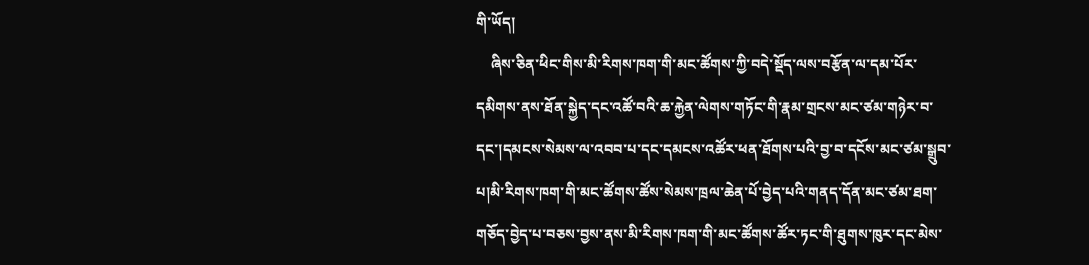གི་ཡོད།
    ཞིས་ཅིན་ཕིང་གིས་མི་རིགས་ཁག་གི་མང་ཚོགས་ཀྱི་བདེ་སྡོད་ལས་བརྩོན་ལ་དམ་པོར་དམིགས་ནས་ཐོན་སྐྱེད་དང་འཚོ་བའི་ཆ་རྐྱེན་ལེགས་གཏོང་གི་རྣམ་གྲངས་མང་ཙམ་གཉེར་བ་དང་།དམངས་སེམས་ལ་འབབ་པ་དང་དམངས་འཚོར་ཕན་ཐོགས་པའི་བྱ་བ་དངོས་མང་ཙམ་སྒྲུབ་པ།མི་རིགས་ཁག་གི་མང་ཚོགས་ཚོས་སེམས་ཁྲལ་ཆེན་པོ་བྱེད་པའི་གནད་དོན་མང་ཙམ་ཐག་གཅོད་བྱེད་པ་བཅས་བྱས་ནས་མི་རིགས་ཁག་གི་མང་ཚོགས་ཚོར་ཏང་གི་ཐུགས་ཁུར་དང་མེས་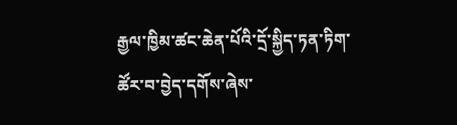རྒྱལ་ཁྱིམ་ཚང་ཆེན་པོའི་དྲོ་སྐྱིད་ཏན་ཏིག་ཚོར་བ་བྱེད་དགོས་ཞེས་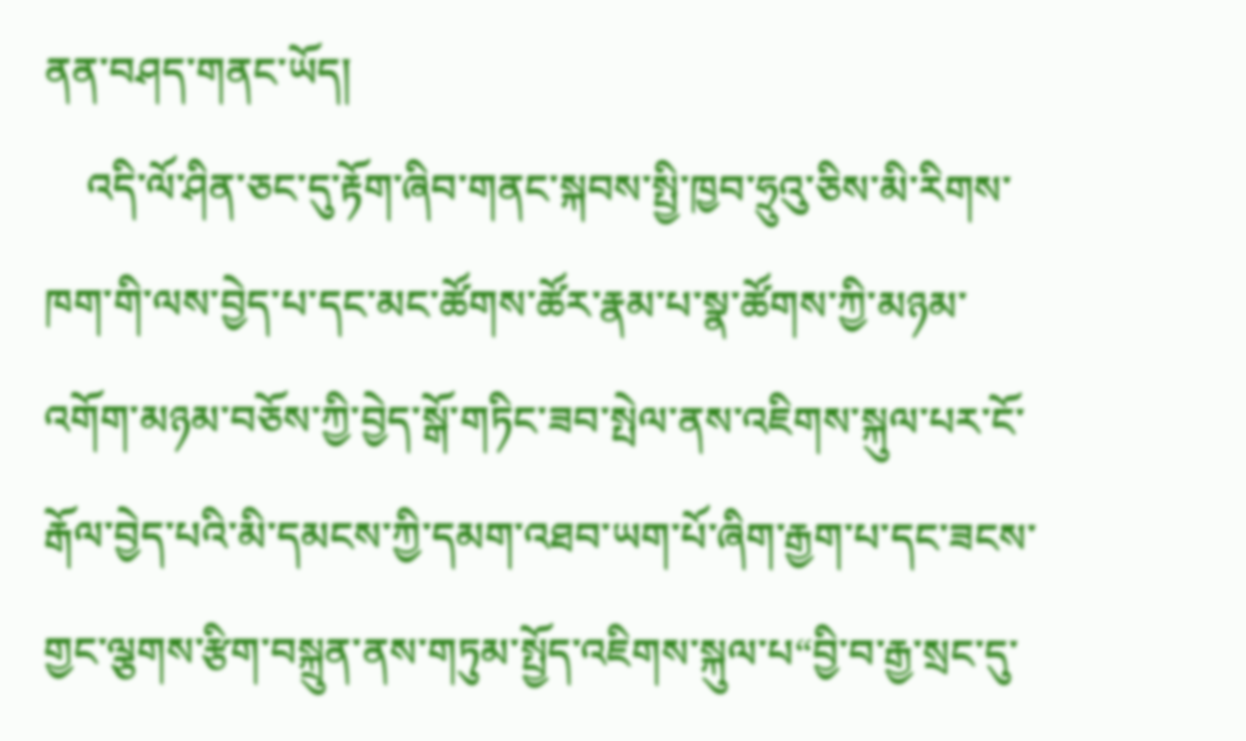ནན་བཤད་གནང་ཡོད།
    འདི་ལོ་ཤིན་ཅང་དུ་རྟོག་ཞིབ་གནང་སྐབས་སྤྱི་ཁྱབ་ཧྲུའུ་ཅིས་མི་རིགས་ཁག་གི་ལས་བྱེད་པ་དང་མང་ཚོགས་ཚོར་རྣམ་པ་སྣ་ཚོགས་ཀྱི་མཉམ་འགོག་མཉམ་བཅོས་ཀྱི་བྱེད་སྒོ་གཏིང་ཟབ་སྤེལ་ནས་འཇིགས་སྐུལ་པར་ངོ་རྒོལ་བྱེད་པའི་མི་དམངས་ཀྱི་དམག་འཐབ་ཡག་པོ་ཞིག་རྒྱག་པ་དང་ཟངས་གྱང་ལྕགས་རྩིག་བསྐྲུན་ནས་གཏུམ་སྤྱོད་འཇིགས་སྐུལ་པ“བྱི་བ་རྒྱ་སྲང་དུ་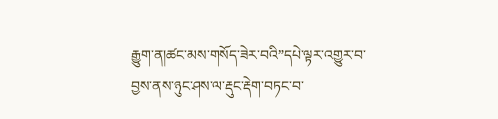རྒྱུག་ན།ཚང་མས་གསོད་ཟེར་བའི”དཔེ་ལྟར་འགྱུར་བ་བྱས་ནས་ཉུང་ཤས་ལ་རྡུང་རྡེག་བཏང་བ་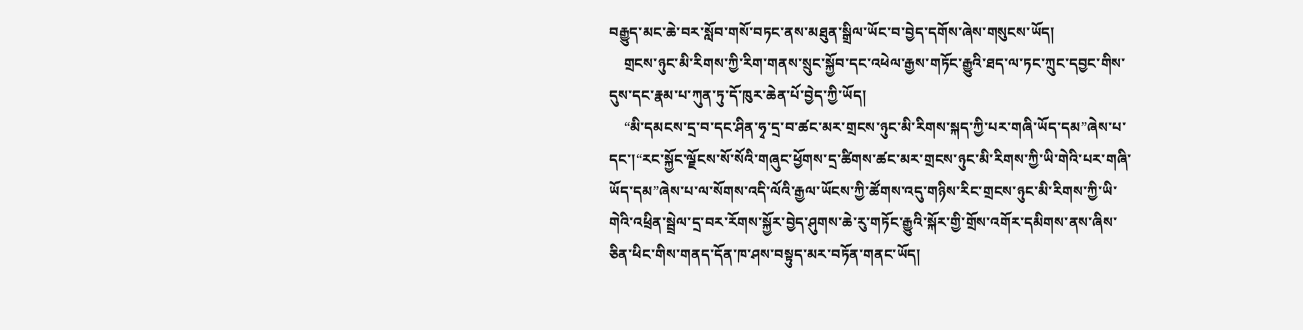བརྒྱུད་མང་ཆེ་བར་སློབ་གསོ་བཏང་ནས་མཐུན་སྒྲིལ་ཡོང་བ་བྱེད་དགོས་ཞེས་གསུངས་ཡོད།
    གྲངས་ཉུང་མི་རིགས་ཀྱི་རིག་གནས་སྲུང་སྐྱོབ་དང་འཕེལ་རྒྱས་གཏོང་རྒྱུའི་ཐད་ལ་ཏང་ཀྲུང་དབྱང་གིས་དུས་དང་རྣམ་པ་ཀུན་ཏུ་དོ་ཁུར་ཆེན་པོ་བྱེད་ཀྱི་ཡོད།
    “མི་དམངས་དྲ་བ་དང་ཤིན་ཧྭ་དྲ་བ་ཚང་མར་གྲངས་ཉུང་མི་རིགས་སྐད་ཀྱི་པར་གཞི་ཡོད་དམ”ཞེས་པ་དང་།“རང་སྐྱོང་ལྗོངས་སོ་སོའི་གཞུང་ཕྱོགས་དྲ་ཚིགས་ཚང་མར་གྲངས་ཉུང་མི་རིགས་ཀྱི་ཡི་གེའི་པར་གཞི་ཡོད་དམ”ཞེས་པ་ལ་སོགས་འདི་ལོའི་རྒྱལ་ཡོངས་ཀྱི་ཚོགས་འདུ་གཉིས་རིང་གྲངས་ཉུང་མི་རིགས་ཀྱི་ཡི་གེའི་འཕྲིན་སྦྲེལ་དྲ་བར་རོགས་སྐྱོར་བྱེད་ཤུགས་ཆེ་རུ་གཏོང་རྒྱུའི་སྐོར་གྱི་གྲོས་འགོར་དམིགས་ནས་ཞིས་ཅིན་ཕིང་གིས་གནད་དོན་ཁ་ཤས་བསྟུད་མར་བཏོན་གནང་ཡོད།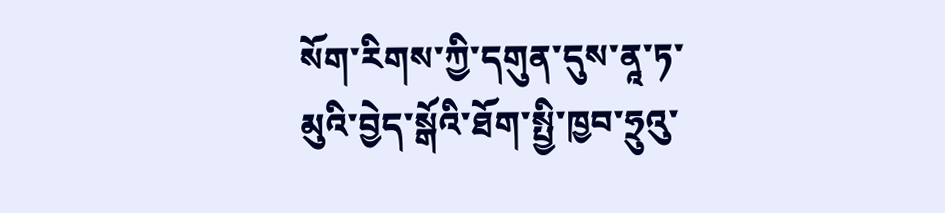སོག་རིགས་ཀྱི་དགུན་དུས་ནཱ་ཏ་མུའི་བྱེད་སྒོའི་ཐོག་སྤྱི་ཁྱབ་ཧྲུའུ་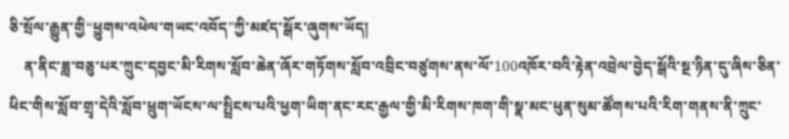ཅི་སྲོལ་རྒྱུན་གྱི“ཕྱུགས་འཕེལ་གཡང་འབོད”ཀྱི་མཛད་སྒོར་ཞུགས་ཡོད།
    ན་ནིང་ཟླ་བཅུ་པར་ཀྲུང་དབྱང་མི་རིགས་སློབ་ཆེན་ཞོར་གཏོགས་སློབ་འབྲིང་བཙུགས་ནས་ལོ་100འཁོར་བའི་རྟེན་འབྲེལ་བྱེད་སྒོའི་སྔ་ཉིན་དུ་ཞིས་ཅིན་ཕིང་གིས་སློབ་གྲྭ་དེའི་སློབ་ཕྲུག་ཡོངས་ལ་སྤྲིངས་པའི་ཕྱག་ཡིག་ནང་རང་རྒྱལ་གྱི་མི་རིགས་ཁག་གི་སྣ་མང་ཕུན་སུམ་ཚོགས་པའི་རིག་གནས་ནི་ཀྲུང་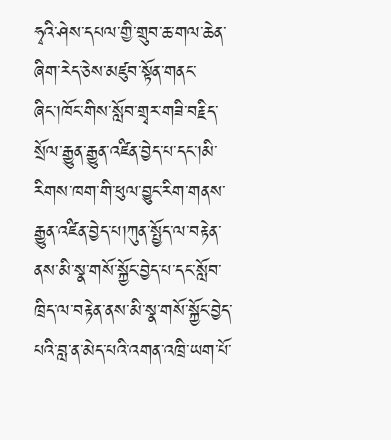ཧྭའི་ཤེས་དཔལ་གྱི་གྲུབ་ཆ་གལ་ཆེན་ཞིག་རེད་ཅེས་མཛུབ་སྟོན་གནང་ཞིང་།ཁོང་གིས་སློབ་གྲྭར་གཟི་བརྗིད་སྲོལ་རྒྱུན་རྒྱུན་འཛིན་བྱེད་པ་དང་།མི་རིགས་ཁག་གི་ཕུལ་བྱུང་རིག་གནས་རྒྱུན་འཛིན་བྱེད་པ།ཀུན་སྤྱོད་ལ་བརྟེན་ནས་མི་སྣ་གསོ་སྐྱོང་བྱེད་པ་དང་སློབ་ཁྲིད་ལ་བརྟེན་ནས་མི་སྣ་གསོ་སྐྱོང་བྱེད་པའི་བླ་ན་མེད་པའི་འགན་འཁྲི་ཡག་པོ་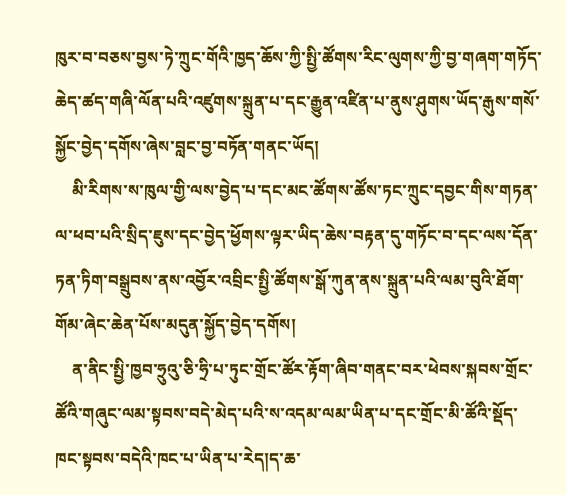ཁུར་བ་བཅས་བྱས་ཏེ་ཀྲུང་གོའི་ཁྱད་ཆོས་ཀྱི་སྤྱི་ཚོགས་རིང་ལུགས་ཀྱི་བྱ་གཞག་གཏོད་ཆེད་ཚད་གཞི་ལོན་པའི་འཛུགས་སྐྲུན་པ་དང་རྒྱུན་འཛིན་པ་ནུས་ཤུགས་ཡོད་རྒུས་གསོ་སྐྱོང་བྱེད་དགོས་ཞེས་བླང་བྱ་བཏོན་གནང་ཡོད།
    མི་རིགས་ས་ཁུལ་གྱི་ལས་བྱེད་པ་དང་མང་ཚོགས་ཚོས་ཏང་ཀྲུང་དབྱང་གིས་གཏན་ལ་ཕབ་པའི་སྲིད་ཇུས་དང་བྱེད་ཕྱོགས་ལྟར་ཡིད་ཆེས་བརྟན་དུ་གཏོང་བ་དང་ལས་དོན་ཏན་ཏིག་བསྒྲུབས་ནས་འབྱོར་འབྲིང་སྤྱི་ཚོགས་སྒོ་ཀུན་ནས་སྐྲུན་པའི་ལམ་བུའི་ཐོག་གོམ་ཞེང་ཆེན་པོས་མདུན་སྐྱོད་བྱེད་དགོས།
    ན་ནིང་སྤྱི་ཁྱབ་ཧྲུའུ་ཅི་ཧྲི་པ་ཏུང་གྲོང་ཚོར་རྟོག་ཞིབ་གནང་བར་ཕེབས་སྐབས་གྲོང་ཚོའི་གཞུང་ལམ་སྟབས་བདེ་མེད་པའི་ས་འདམ་ལམ་ཡིན་པ་དང་གྲོང་མི་ཚོའི་སྡོད་ཁང་སྟབས་བདེའི་ཁང་པ་ཡིན་པ་རེད།ད་ཆ་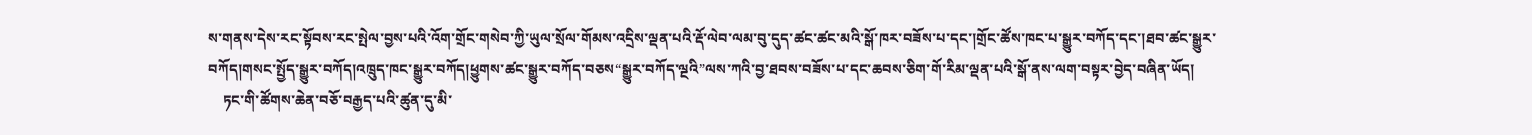ས་གནས་དེས་རང་སྟོབས་རང་སྤེལ་བྱས་པའི་འོག་གྲོང་གསེབ་ཀྱི་ཡུལ་སྲོལ་གོམས་འདྲིས་ལྡན་པའི་རྡོ་ལེབ་ལམ་བུ་དུད་ཚང་ཚང་མའི་སྒོ་ཁར་བཟོས་པ་དང་།གྲོང་ཚོས་ཁང་པ་སྒྱུར་བཀོད་དང་།ཐབ་ཚང་སྒྱུར་བཀོད།གསང་སྤྱོད་སྒྱུར་བཀོད།འཁྲུད་ཁང་སྒྱུར་བཀོད།ཕྱུགས་ཚང་སྒྱུར་བཀོད་བཅས“སྒྱུར་བཀོད་ལྔའི”ལས་ཀའི་བྱ་ཐབས་བཟོས་པ་དང་ཆབས་ཅིག་གོ་རིམ་ལྡན་པའི་སྒོ་ནས་ལག་བསྟར་བྱེད་བཞིན་ཡོད།
    ཏང་གི་ཚོགས་ཆེན་བཅོ་བརྒྱད་པའི་ཚུན་དུ་མི་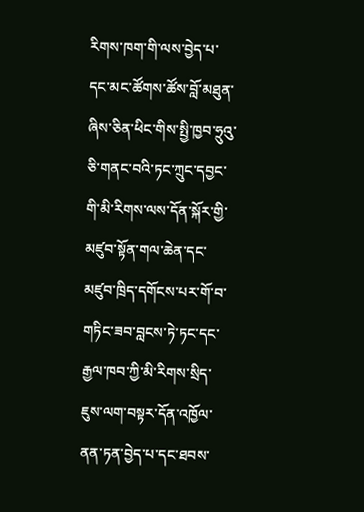རིགས་ཁག་གི་ལས་བྱེད་པ་དང་མང་ཚོགས་ཚོས་བློ་མཐུན་ཞིས་ཅིན་ཕིང་གིས་སྤྱི་ཁྱབ་ཧྲུའུ་ཅི་གནང་བའི་ཏང་ཀྲུང་དབྱང་གི་མི་རིགས་ལས་དོན་སྐོར་གྱི་མཛུབ་སྟོན་གལ་ཆེན་དང་མཛུབ་ཁྲིད་དགོངས་པར་གོ་བ་གཏིང་ཟབ་བླངས་ཏེ་ཏང་དང་རྒྱལ་ཁབ་ཀྱི་མི་རིགས་སྲིད་ཇུས་ལག་བསྟར་དོན་འཁྱོལ་ནན་ཏན་བྱེད་པ་དང་ཐབས་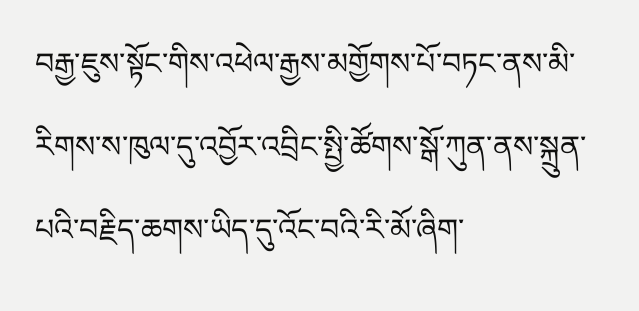བརྒྱ་ཇུས་སྟོང་གིས་འཕེལ་རྒྱས་མགྱོགས་པོ་བཏང་ནས་མི་རིགས་ས་ཁུལ་དུ་འབྱོར་འབྲིང་སྤྱི་ཚོགས་སྒོ་ཀུན་ནས་སྐྲུན་པའི་བརྗིད་ཆགས་ཡིད་དུ་འོང་བའི་རི་མོ་ཞིག་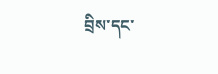བྲིས་དང་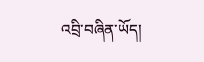འབྲི་བཞིན་ཡོད།